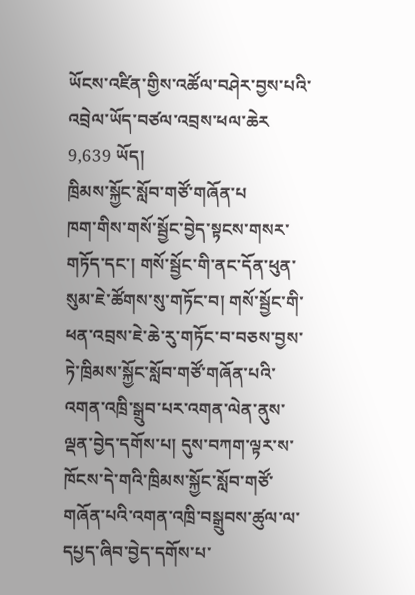ཡོངས་འཛིན་གྱིས་འཚོལ་བཤེར་བྱས་པའི་འབྲེལ་ཡོད་བཙལ་འབྲས་ཕལ་ཆེར 9,639 ཡོད།
ཁྲིམས་སྐྱོང་སློབ་གཙོ་གཞོན་པ
ཁག་གིས་གསོ་སྦྱོང་བྱེད་སྟངས་གསར་གཏོད་དང་། གསོ་སྦྱོང་གི་ནང་དོན་ཕུན་སུམ་ཇེ་ཚོགས་སུ་གཏོང་བ། གསོ་སྦྱོང་གི་ཕན་འབྲས་ཇེ་ཆེ་རུ་གཏོང་བ་བཅས་བྱས་ཏེ་ཁྲིམས་སྐྱོང་སློབ་གཙོ་གཞོན་པའི་འགན་འཁྲི་སྒྲུབ་པར་འགན་ལེན་ནུས་ལྡན་བྱེད་དགོས་པ། དུས་བཀག་ལྟར་ས་ཁོངས་དེ་གའི་ཁྲིམས་སྐྱོང་སློབ་གཙོ་གཞོན་པའི་འགན་འཁྲི་བསྒྲུབས་ཚུལ་ལ་དཔྱད་ཞིབ་བྱེད་དགོས་པ་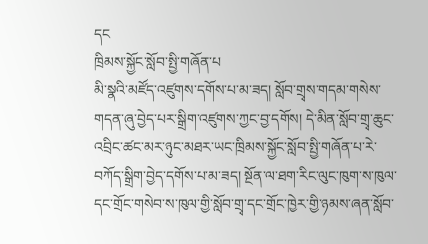དང
ཁྲིམས་སྐྱོང་སློབ་སྤྱི་གཞོན་པ
མི་སྣའི་མཛོད་འཛུགས་དགོས་པ་མ་ཟད། སློབ་གྲྭས་གདམ་གསེས་གདན་ཞུ་བྱེད་པར་སྒྲིག་འཛུགས་ཀྱང་བྱ་དགོས། དེ་མིན་སློབ་གྲྭ་ཆུང་འབྲིང་ཚང་མར་ཉུང་མཐར་ཡང་ཁྲིམས་སྐྱོང་སློབ་སྤྱི་གཞོན་པ་རེ་བཀོད་སྒྲིག་བྱེད་དགོས་པ་མ་ཟད། སྔོན་ལ་ཐག་རིང་ལུང་ཁུག་ས་ཁུལ་དང་གྲོང་གསེབ་ས་ཁུལ་གྱི་སློབ་གྲྭ་དང་གྲོང་ཁྱེར་གྱི་ཉམས་ཞན་སློབ་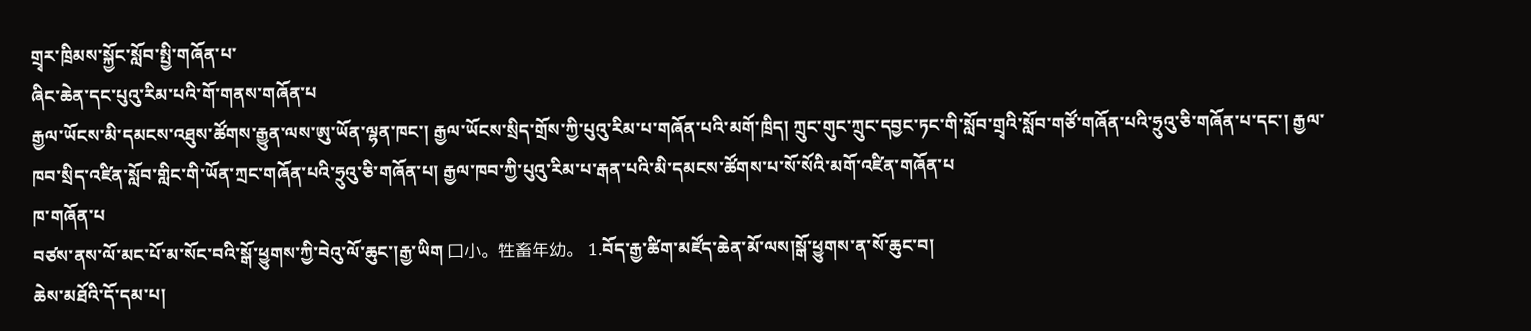གྲྭར་ཁྲིམས་སྐྱོང་སློབ་སྤྱི་གཞོན་པ་
ཞིང་ཆེན་དང་པུའུ་རིམ་པའི་གོ་གནས་གཞོན་པ
རྒྱལ་ཡོངས་མི་དམངས་འཐུས་ཚོགས་རྒྱུན་ལས་ཨུ་ཡོན་ལྷན་ཁང་། རྒྱལ་ཡོངས་སྲིད་གྲོས་ཀྱི་པུའུ་རིམ་པ་གཞོན་པའི་མགོ་ཁྲིད། ཀྲུང་གུང་ཀྲུང་དབྱང་ཏང་གི་སློབ་གྲྭའི་སློབ་གཙོ་གཞོན་པའི་ཧྲུའུ་ཅི་གཞོན་པ་དང་། རྒྱལ་ཁབ་སྲིད་འཛིན་སློབ་གླིང་གི་ཡོན་ཀྲང་གཞོན་པའི་ཧྲུའུ་ཅི་གཞོན་པ། རྒྱལ་ཁབ་ཀྱི་པུའུ་རིམ་པ་རྒན་པའི་མི་དམངས་ཚོགས་པ་སོ་སོའི་མགོ་འཛིན་གཞོན་པ
ཁ་གཞོན་པ
བཙས་ནས་ལོ་མང་པོ་མ་སོང་བའི་སྒོ་ཕྱུགས་ཀྱི་བེའུ་ལོ་ཆུང་།རྒྱ་ཡིག 口小。牲畜年幼。 1.བོད་རྒྱ་ཚིག་མཛོད་ཆེན་མོ་ལས།སྒོ་ཕྱུགས་ན་སོ་ཆུང་བ།
ཆེས་མཐོའི་དོ་དམ་པ།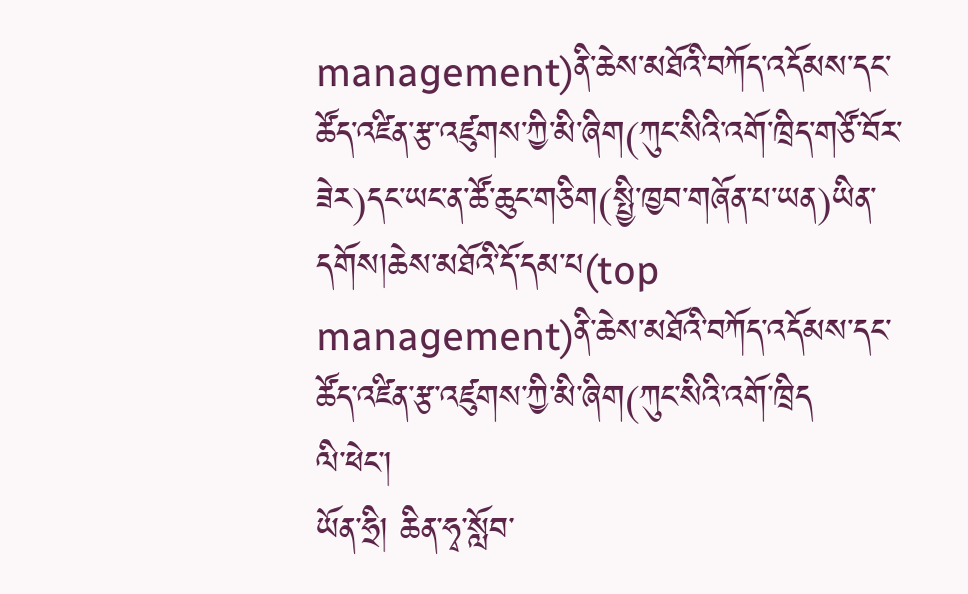management)ནི་ཆེས་མཐོའི་བཀོད་འདོམས་དང་ཚོད་འཛིན་རྩ་འཛུགས་ཀྱི་མི་ཞིག(ཀུང་སིའི་འགོ་ཁྲིད་གཙོ་བོར་ཟེར)དང་ཡང་ན་ཚོ་ཆུང་གཅིག(སྤྱི་ཁྱབ་གཞོན་པ་ཡན)ཡིན་དགོས།ཆེས་མཐོའི་དོ་དམ་པ(top management)ནི་ཆེས་མཐོའི་བཀོད་འདོམས་དང་ཚོད་འཛིན་རྩ་འཛུགས་ཀྱི་མི་ཞིག(ཀུང་སིའི་འགོ་ཁྲིད
ལི་ཕེང་།
ཡོན་ཧྲི། ཆིན་ཧྭ་སློབ་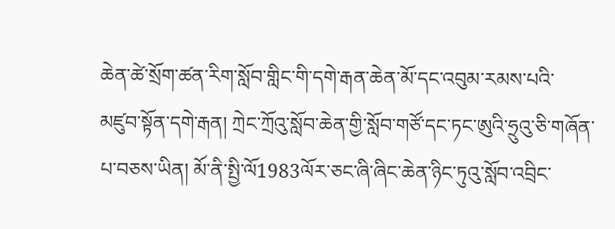ཆེན་ཚེ་སྲོག་ཚན་རིག་སློབ་གླིང་གི་དགེ་རྒན་ཆེན་མོ་དང་འབུམ་རམས་པའི་མཛུབ་སྟོན་དགེ་རྒན། ཀྲེང་ཀྲོའུ་སློབ་ཆེན་གྱི་སློབ་གཙོ་དང་ཏང་ཨུའི་ཧྲུའུ་ཅི་གཞོན་པ་བཅས་ཡིན། མོ་ནི་སྤྱི་ལོ1983ལོར་ཅང་ཞི་ཞིང་ཆེན་ཉིང་ཏུའུ་སློབ་འབྲིང་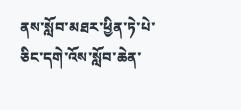ནས་སློབ་མཐར་ཕྱིན་ཏེ་པེ་ཅིང་དགེ་འོས་སློབ་ཆེན་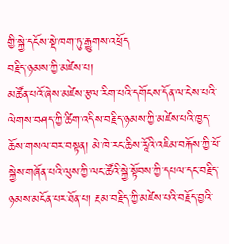གྱི་སྐྱེ་དངོས་སྡེ་ཁག་ཏུ་རྒྱུགས་འཕྲོད
བརྗིད་ཉམས་ཀྱི་མཛེས་པ།
མཚོན་པའོ་ཞེས་མཛེས་རྩལ་རིག་པའི་དགོངས་དོན་ལ་ངེས་པའི་ལེགས་བཤད་ཀྱི་ཚིག་འདིས་བརྗིད་ཉམས་ཀྱི་མཛེས་པའི་ཁྱད་ཆོས་གསལ་བར་བསྟན། མེ་ཁེ་རང་ཆིས་རཱོའི་འཇིམ་བརྐོས་ཀྱི་ཕོ་སྐྱེས་གཞོན་པའི་ལུས་ཀྱི་ལང་ཚོའི་སྐྱེ་སྟོབས་ཀྱི་དཔལ་དང་བརྗིད་ཉམས་མངོན་པར་ཐོན་པ། རྔམ་བརྗིད་ཀྱི་མཛེས་པའི་བརྗོད་བྱའི་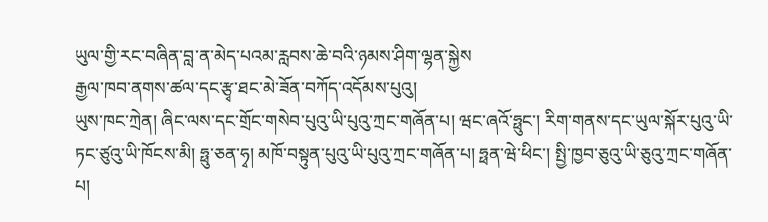ཡུལ་གྱི་རང་བཞིན་བླ་ན་མེད་པའམ་རླབས་ཆེ་བའི་ཉམས་ཤིག་ལྷན་སྐྱེས
རྒྱལ་ཁབ་ནགས་ཚལ་དང་རྩྭ་ཐང་མེ་ཟོན་བཀོད་འདོམས་པུའུ།
ཡུས་ཁང་ཀྲེན། ཞིང་ལས་དང་གྲོང་གསེབ་པུའུ་ཡི་པུའུ་ཀྲང་གཞོན་པ། ཝང་ཞའོ་ཧྥུང་། རིག་གནས་དང་ཡུལ་སྐོར་པུའུ་ཡི་ཏང་ཙུའུ་ཡི་ཁོངས་མི། ཧྥུ་ཅན་ཧྭ། མཁོ་བསྟུན་པུའུ་ཡི་པུའུ་ཀྲང་གཞོན་པ། ཧྥན་ཝེ་ཕིང་། སྤྱི་ཁྱབ་ཅུའུ་ཡི་ཅུའུ་ཀྲང་གཞོན་པ།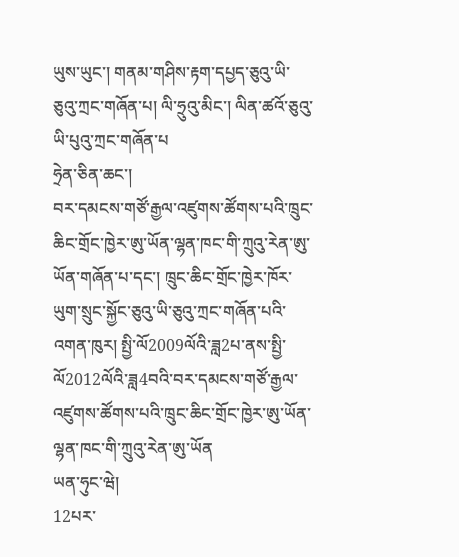ཡུས་ཡུང་། གནམ་གཤིས་རྟག་དཔྱད་ཅུའུ་ཡི་ཅུའུ་ཀྲང་གཞོན་པ། ལི་ཧྲུའུ་མིང་། ལིན་ཚའོ་ཅུའུ་ཡི་པུའུ་ཀྲང་གཞོན་པ
ཧྲེན་ཅིན་ཆང་།
བར་དམངས་གཙོ་རྒྱལ་འཛུགས་ཚོགས་པའི་ཁྲུང་ཆིང་གྲོང་ཁྱེར་ཨུ་ཡོན་ལྷན་ཁང་གི་ཀྲུའུ་རེན་ཨུ་ཡོན་གཞོན་པ་དང་། ཁྲུང་ཆིང་གྲོང་ཁྱེར་ཁོར་ཡུག་སྲུང་སྐྱོང་ཅུའུ་ཡི་ཅུའུ་ཀྲང་གཞོན་པའི་འགན་ཁུར། སྤྱི་ལོ2009ལོའི་ཟླ2པ་ནས་སྤྱི་ལོ2012ལོའི་ཟླ4བའི་བར་དམངས་གཙོ་རྒྱལ་འཛུགས་ཚོགས་པའི་ཁྲུང་ཆིང་གྲོང་ཁྱེར་ཨུ་ཡོན་ལྷན་ཁང་གི་ཀྲུའུ་རེན་ཨུ་ཡོན
ཡན་ཧུང་ཝེ།
12པར་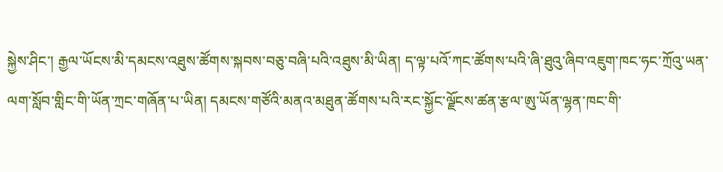སྐྱེས་ཤིང་། རྒྱལ་ཡོངས་མི་དམངས་འཐུས་ཚོགས་སྐབས་བཅུ་བཞི་པའི་འཐུས་མི་ཡིན། ད་ལྟ་པའོ་ཀང་ཚོགས་པའི་ཞི་ཐུའུ་ཞིབ་འཇུག་ཁང་ཧང་ཀྲོའུ་ཡན་ལག་སློབ་གླིང་གི་ཡོན་ཀྲང་གཞོན་པ་ཡིན། དམངས་གཙོའི་མནའ་མཐུན་ཚོགས་པའི་རང་སྐྱོང་ལྗོངས་ཚན་རྩལ་ཨུ་ཡོན་ལྷན་ཁང་གི་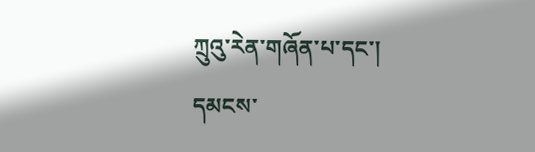ཀྲུའུ་རེན་གཞོན་པ་དང་། དམངས་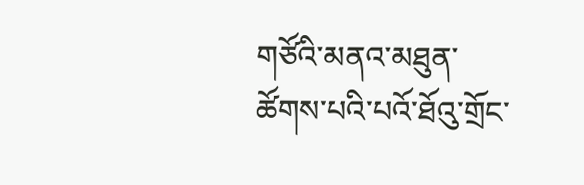གཙོའི་མནའ་མཐུན་ཚོགས་པའི་པའོ་ཐོའུ་གྲོང་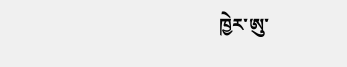ཁྱེར་ཨུ་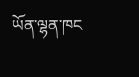ཡོན་ལྷན་ཁང